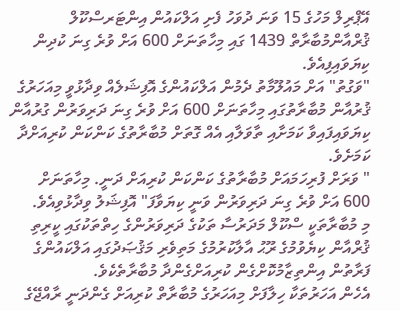އޭޕްރިލް މަހުގެ 15 ވަނަ ދުވަހު ފެށި އަލްކައުން އިންޓަރސްކޫލް ޤުރްއާންމުބާރާތް 1439 ގައި މިހާތަނަށް 600 އަށް ވުރެ ގިނަ ކުދިން ކިޔަވައިފިއެވެ.
"ވަގުތު" އަށް މައުލޫމާތު ދެމުން އަލްކައުންގެ އޮފިޝަލެއް ވިދާޅުވީ މިއަހަރުގެ ޤުރުއާން މުބާރާތުގައި މިހާތަނަށް 600 އަށް ވުރެ ގިނަ ދަރިވަރުން ގުރުއާން ކިޔަވައިފައިވާ ކަމަށާއި ތާވަލާއި އެއް ގޮތަށް މުބާރާތުގެ ކަންކަން ކުރިއަށްދާ ކަމަށެވެ.
" ވަރަށް ފުރިހަމައަށް މުބާރާތުގެ ކަންކަން ކުރިއަށް ދަނީ. މިހާތަނަށް 600 އަށް ވުރެ ގިނަ ދަރިވަރުން ވަނީ ކިޔަވާފަ" އޮފިޝަލު ވިދާޅުވިއެވެ.
މި މުބާރާތަކީ ސްކޫލް މަދަރުސާ ތަކުގެ ދަރިވަރުންގެ ހިތްތަކުގައި ކީރިތި ޤުރްއާން ކިޔެވުމުގެ ރޫޙު އާލާކުރުމުގެ މަތިވެރި މަޤުޞަދުގައި އަލްކައުންގެ ފަރާތުން އިންތިޒާމުކޮށްގެން ކުރިއަށްގެންދާ މުބާރާތެކެވެ.
އެހެން އަހަރުތަކާ ހިލާފަށް މިއަހަރުގެ މުބާރާތް ކުރިއަށް ގެންދަނީ ރާއްޖޭގެ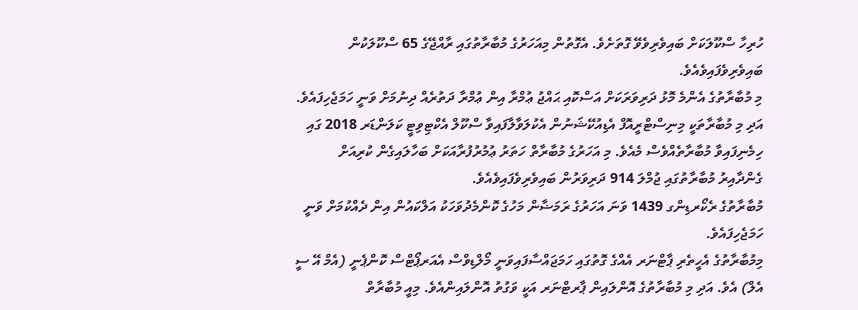ހުރިހާ ސްކޫލަކަށް ބައިވެރިވެވޭ ގޮތަށެވެ. އެގޮތުން މިއަހަރުގެ މުބާރާތުގައި ރާއްޖޭގެ 65 ސްކޫލަކުން ބައިވެރިވެފައިވެއެވެ.
މި މުބާރާތުގެ އެންމެ މޮޅު ދަރިވަރަކަށް އަސްކޮއި ޙައްޖު ޢުމްރާ އިން ޢުމްރާ ދަތުރެއް ދިނުމަށް ވަނީ ހަމަޖެހިފައެވެ.
އަދި މި މުބާރާތަކީ މިނިސްޓްރީއޮފް އެޑިއުކޭޝަނުން އެކުލަވާލާފައިވާ ސްކޫލް އެކްޓިވިޓީ ކަލަންޑަރ 2018 ގައި ހިމެނިފައިވާ މުބާރާތެއްވެސް މެއެވެ. މި އަހަރުގެ މުބާރާތް ހަތަރު ޢުމުރުފުރާއަކަށް ބަހާލައިގެން ކުރިއަށް ގެންދާއިރު މުބާރާތުގައި ޖުމްލަ 914 ދަރިވަރުން ބައިވެރިވެފައިވެއެވެ.
މުބާރާތުގެ ރެކޯރޑިންގ 1439 ވަނަ އަހަރުގެ ރަމަޟާން މަހުގެ ކޮންމެދުވަހަކު އަލްކައުން އިން ދެއްކުމަށް ވަނީ ހަމަޖެހިފައެވެ.
މިމުބާރާތުގެ އެހީތެރި ޕާޓްނަރ އެއްގެ ގޮތުގައި ހަމަޖައްސާފައިވަނީ މޯލްޑިވްސް އެއަރޕޯޓްސް ކޮންޕެނީ (އެމް އޭ ސީ އެލް) އެވެ. އަދި މި މުބާރާތުގެ އޮންލައިން ޕާރޓްނަރ އަކީ ވަގުތު އޮންލައިންއެވެ. މިއީ މުބާރާތް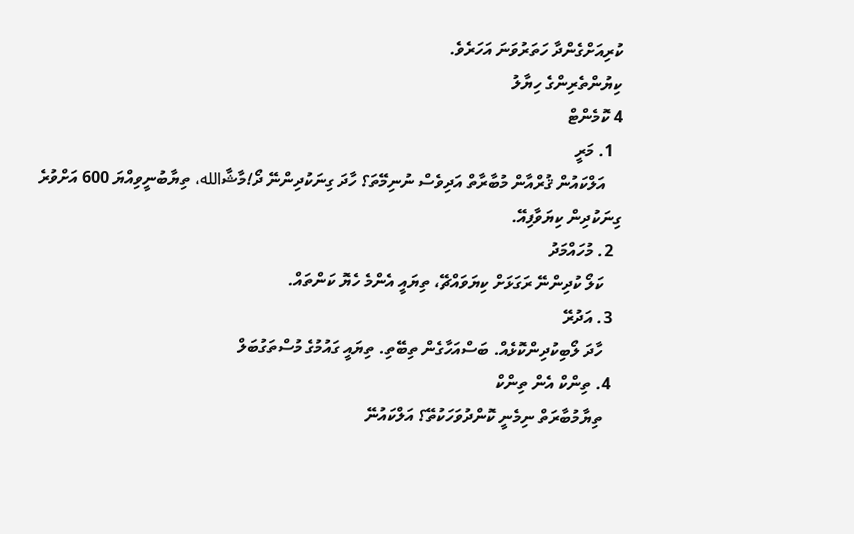ކުރިއަށްގެންދާ ހަތަރުވަނަ އަހަރެވެ.
ކިޔުންތެރިންގެ ހިޔާލު
4 ކޮމެންޓް
  1. މަރީ
    އަލްކައުން ޤުރްއާން މުބާރާތް އަދިވެސް ނުނިމޭތަ؟ ހާދަ ގިނަކުދިންނޭ ދޯ!މާޝާالله، ތިޔާބުނީވިއްޔަ 600 އަށްވުރެ ގިނަކުދިން ކިޔަވާފިއޭ.
  2. މުހައްމަދު
    ކަލޯ ކުދިންނޭ ރަގަޅަށް ކިޔަވައްޗޭ، ތިޔައީ އެންމެ ހެޔޮ ކަންތައް.
  3. އަދުރޭ
    ހާދަ ލޯބިކުދިންކޮޅެއް. ބަސްއަހާގެން ތިބޭތި. ތިޔައީ ގައުމުގެ މުސްތަގުބަލް
  4. ތިންކް އެން ތިންކް
    ތިޔާމުބާރަތް ނިމެނީ ކޮންދުވަހަކުތޭ؟ އަލްކައުނޭ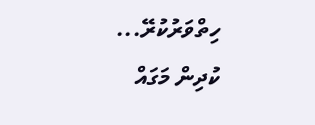ހިތްވަރުކުރޭ... ކުދިން މަގައް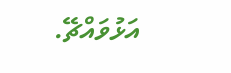އަޅުވައްޗޭ.